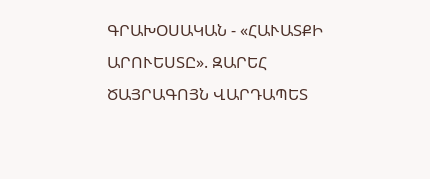ԳՐԱԽՕՍԱԿԱՆ - «ՀԱՒԱՏՔԻ ԱՐՈՒԵՍՏԸ». ԶԱՐԵՀ ԾԱՅՐԱԳՈՅՆ ՎԱՐԴԱՊԵՏ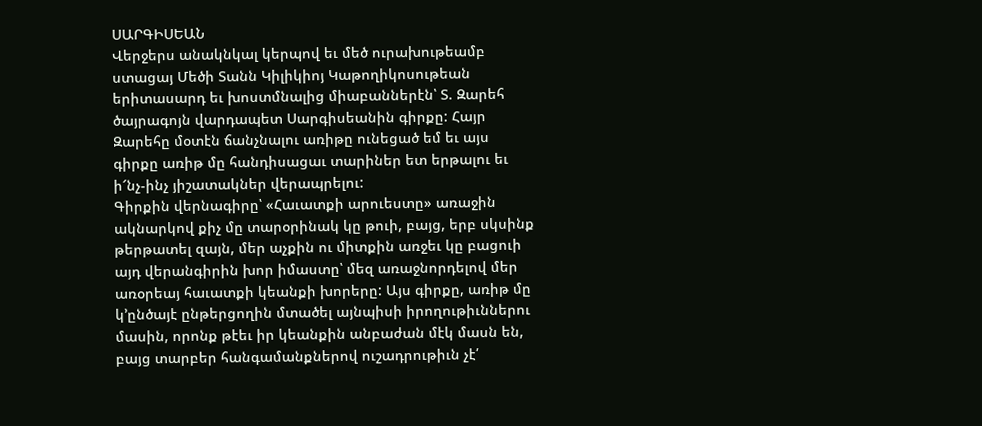ՍԱՐԳԻՍԵԱՆ
Վերջերս անակնկալ կերպով եւ մեծ ուրախութեամբ ստացայ Մեծի Տանն Կիլիկիոյ Կաթողիկոսութեան երիտասարդ եւ խոստմնալից միաբաններէն՝ Տ. Զարեհ ծայրագոյն վարդապետ Սարգիսեանին գիրքը: Հայր Զարեհը մօտէն ճանչնալու առիթը ունեցած եմ եւ այս գիրքը առիթ մը հանդիսացաւ տարիներ ետ երթալու եւ ի՜նչ-ինչ յիշատակներ վերապրելու:
Գիրքին վերնագիրը՝ «Հաւատքի արուեստը» առաջին ակնարկով քիչ մը տարօրինակ կը թուի, բայց, երբ սկսինք թերթատել զայն, մեր աչքին ու միտքին առջեւ կը բացուի այդ վերանգիրին խոր իմաստը՝ մեզ առաջնորդելով մեր առօրեայ հաւատքի կեանքի խորերը: Այս գիրքը, առիթ մը կ՚ընծայէ ընթերցողին մտածել այնպիսի իրողութիւններու մասին, որոնք թէեւ իր կեանքին անբաժան մէկ մասն են, բայց տարբեր հանգամանքներով ուշադրութիւն չէ՛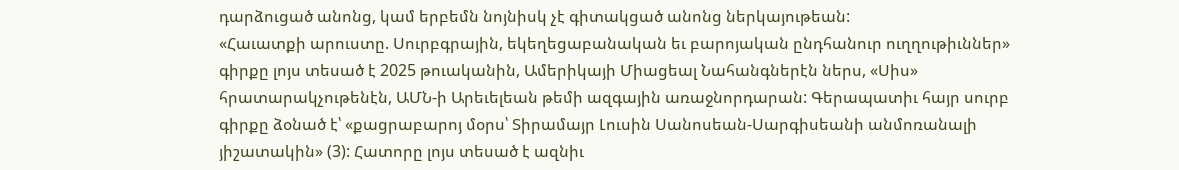դարձուցած անոնց, կամ երբեմն նոյնիսկ չէ գիտակցած անոնց ներկայութեան:
«Հաւատքի արուստը. Սուրբգրային, եկեղեցաբանական եւ բարոյական ընդհանուր ուղղութիւններ» գիրքը լոյս տեսած է 2025 թուականին, Ամերիկայի Միացեալ Նահանգներէն ներս, «Սիս» հրատարակչութենէն, ԱՄՆ-ի Արեւելեան թեմի ազգային առաջնորդարան: Գերապատիւ հայր սուրբ գիրքը ձօնած է՝ «քացրաբարոյ մօրս՝ Տիրամայր Լուսին Սանոսեան-Սարգիսեանի անմոռանալի յիշատակին» (3): Հատորը լոյս տեսած է ազնիւ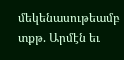մեկենասութեամբ տքթ. Արմէն եւ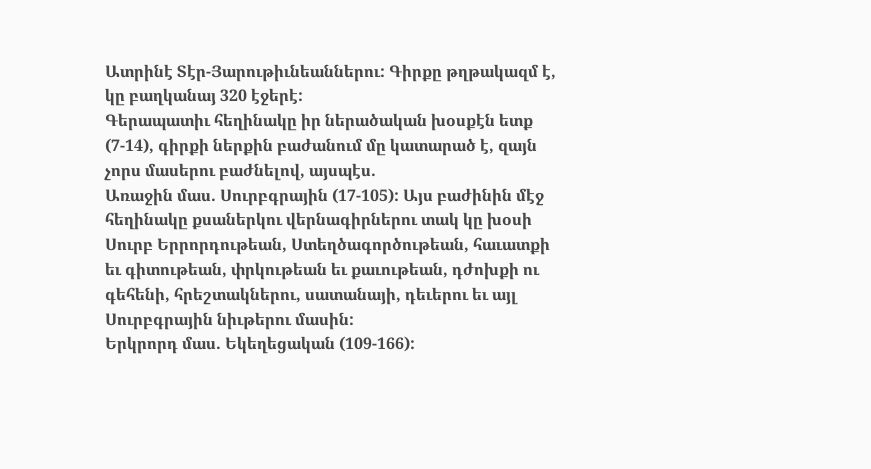Ատրինէ Տէր-Յարութիւնեաններու: Գիրքը թղթակազմ է, կը բաղկանայ 320 էջերէ:
Գերապատիւ հեղինակը իր ներածական խօսքէն ետք (7-14), գիրքի ներքին բաժանում մը կատարած է, զայն չորս մասերու բաժնելով, այսպէս.
Առաջին մաս. Սուրբգրային (17-105): Այս բաժինին մէջ հեղինակը քսաներկու վերնագիրներու տակ կը խօսի Սուրբ Երրորդութեան, Ստեղծագործութեան, հաւատքի եւ գիտութեան, փրկութեան եւ քաւութեան, դժոխքի ու գեհենի, հրեշտակներու, սատանայի, դեւերու եւ այլ Սուրբգրային նիւթերու մասին:
Երկրորդ մաս. Եկեղեցական (109-166):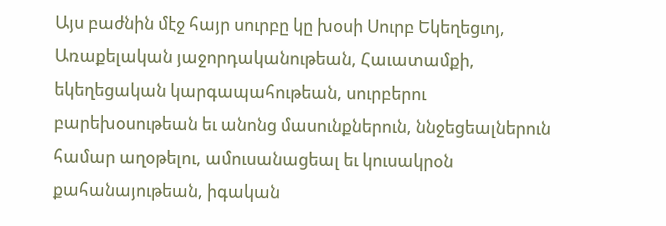Այս բաժնին մէջ հայր սուրբը կը խօսի Սուրբ Եկեղեցւոյ, Առաքելական յաջորդականութեան, Հաւատամքի, եկեղեցական կարգապահութեան, սուրբերու բարեխօսութեան եւ անոնց մասունքներուն, ննջեցեալներուն համար աղօթելու, ամուսանացեալ եւ կուսակրօն քահանայութեան, իգական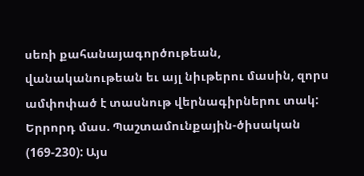սեռի քահանայագործութեան, վանականութեան եւ այլ նիւթերու մասին, զորս ամփոփած է տասնութ վերնագիրներու տակ:
Երրորդ մաս. Պաշտամունքային-ծիսական (169-230): Այս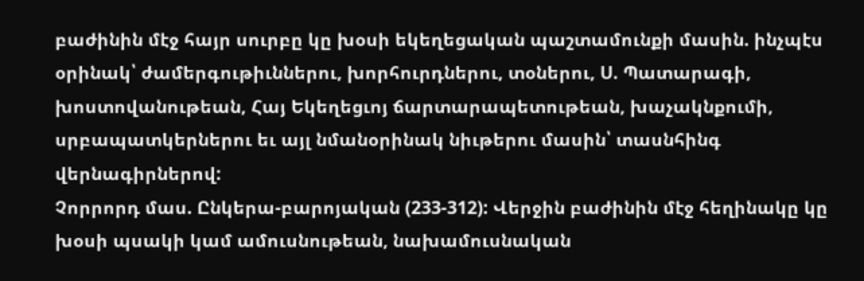բաժինին մէջ հայր սուրբը կը խօսի եկեղեցական պաշտամունքի մասին. ինչպէս օրինակ՝ ժամերգութիւններու, խորհուրդներու, տօներու, Ս. Պատարագի, խոստովանութեան, Հայ Եկեղեցւոյ ճարտարապետութեան, խաչակնքումի, սրբապատկերներու եւ այլ նմանօրինակ նիւթերու մասին՝ տասնհինգ վերնագիրներով:
Չորրորդ մաս. Ընկերա-բարոյական (233-312): Վերջին բաժինին մէջ հեղինակը կը խօսի պսակի կամ ամուսնութեան, նախամուսնական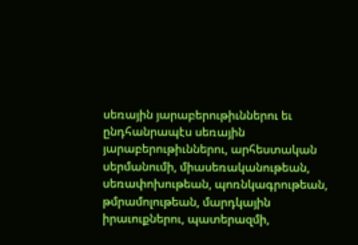սեռային յարաբերութիւններու եւ ընդհանրապէս սեռային յարաբերութիւններու, արհեստական սերմանումի, միասեռականութեան, սեռափոխութեան, պոռնկագրութեան, թմրամոլութեան, մարդկային իրաւուքներու, պատերազմի,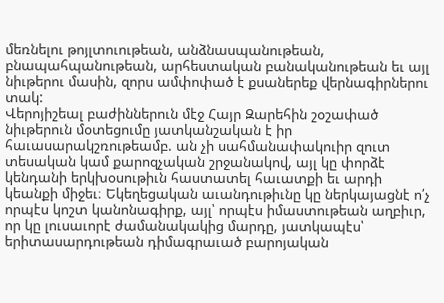մեռնելու թոյլտուութեան, անձնասպանութեան, բնապահպանութեան, արհեստական բանականութեան եւ այլ նիւթերու մասին, զորս ամփոփած է քսաներեք վերնագիրներու տակ:
Վերոյիշեալ բաժիններուն մէջ Հայր Զարեհին շօշափած նիւթերուն մօտեցումը յատկանշական է իր հաւասարակշռութեամբ. ան չի սահմանափակուիր զուտ տեսական կամ քարոզչական շրջանակով, այլ կը փորձէ կենդանի երկխօսութիւն հաստատել հաւատքի եւ արդի կեանքի միջեւ։ Եկեղեցական աւանդութիւնը կը ներկայացնէ ո՛չ որպէս կոշտ կանոնագիրք, այլ՝ որպէս իմաստութեան աղբիւր, որ կը լուսաւորէ ժամանակակից մարդը, յատկապէս՝ երիտասարդութեան դիմագրաւած բարոյական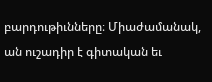բարդութիւնները։ Միաժամանակ, ան ուշադիր է գիտական եւ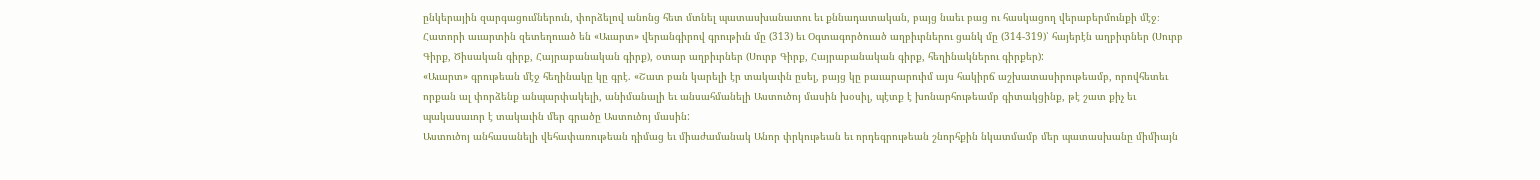ընկերային զարգացումներուն, փորձելով անոնց հետ մտնել պատասխանատու եւ քննադատական, բայց նաեւ բաց ու հասկացող վերաբերմունքի մէջ։
Հատորի աւարտին զետեղուած են «Աւարտ» վերանգիրով գրութիւն մը (313) եւ Օգտագործուած աղբիւրներու ցանկ մը (314-319)՝ հայերէն աղբիւրներ (Սուրբ Գիրք, Ծիսական գիրք, Հայրաբանական գիրք), օտար աղբիւրներ (Սուրբ Գիրք, Հայրաբանական գիրք, հեղինակներու գիրքեր):
«Աւարտ» գրութեան մէջ հեղինակը կը գրէ. «Շատ բան կարելի էր տակաւին ըսել, բայց կը բաւարարուիմ այս հակիրճ աշխատասիրութեամբ, որովհետեւ որքան ալ փորձենք անպարփակելի, անիմանալի եւ անսահմանելի Աստուծոյ մասին խօսիլ, պէտք է խոնարհութեամբ գիտակցինք, թէ շատ քիչ եւ պակասաւոր է տակաւին մեր գրածը Աստուծոյ մասին:
Աստուծոյ անհասանելի վեհափառութեան դիմաց եւ միաժամանակ Անոր փրկութեան եւ որդեգրութեան շնորհքին նկատմամբ մեր պատասխանը միմիայն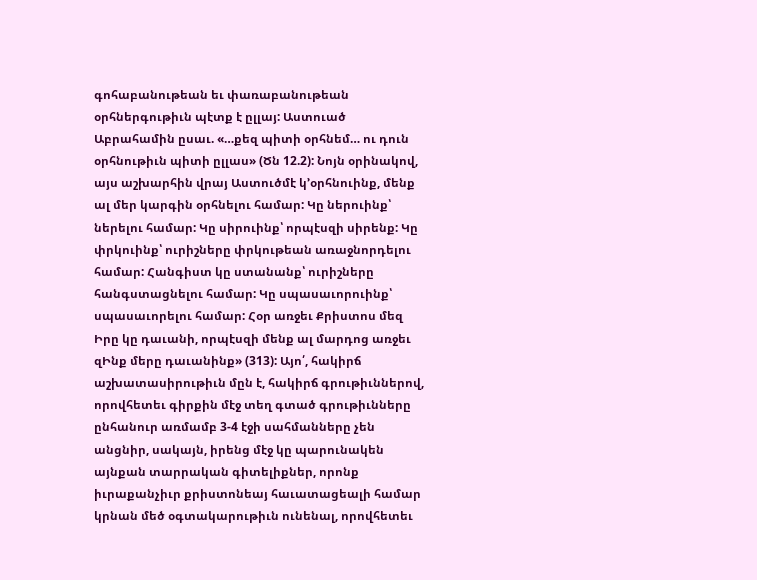գոհաբանութեան եւ փառաբանութեան օրհներգութիւն պէտք է ըլլայ: Աստուած Աբրահամին ըսաւ. «…քեզ պիտի օրհնեմ… ու դուն օրհնութիւն պիտի ըլլաս» (Ծն 12.2): Նոյն օրինակով, այս աշխարհին վրայ Աստուծմէ կ՚օրհնուինք, մենք ալ մեր կարգին օրհնելու համար: Կը ներուինք՝ ներելու համար: Կը սիրուինք՝ որպէսզի սիրենք: Կը փրկուինք՝ ուրիշները փրկութեան առաջնորդելու համար: Հանգիստ կը ստանանք՝ ուրիշները հանգստացնելու համար: Կը սպասաւորուինք՝ սպասաւորելու համար: Հօր առջեւ Քրիստոս մեզ Իրը կը դաւանի, որպէսզի մենք ալ մարդոց առջեւ զԻնք մերը դաւանինք» (313): Այո՛, հակիրճ աշխատասիրութիւն մըն է, հակիրճ գրութիւններով, որովհետեւ գիրքին մէջ տեղ գտած գրութիւնները ընհանուր առմամբ 3-4 էջի սահմանները չեն անցնիր, սակայն, իրենց մէջ կը պարունակեն այնքան տարրական գիտելիքներ, որոնք իւրաքանչիւր քրիստոնեայ հաւատացեալի համար կրնան մեծ օգտակարութիւն ունենալ, որովհետեւ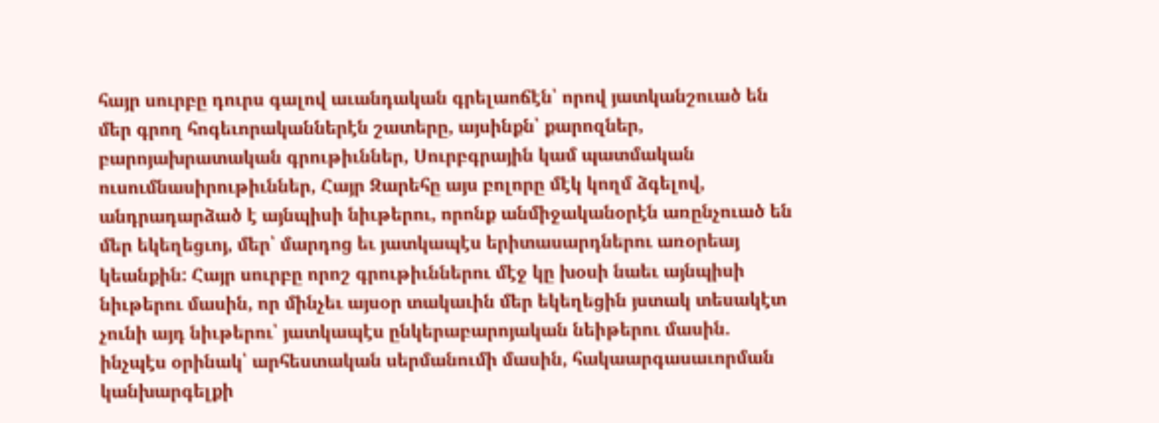հայր սուրբը դուրս գալով աւանդական գրելաոճէն՝ որով յատկանշուած են մեր գրող հոգեւորականներէն շատերը, այսինքն՝ քարոզներ, բարոյախրատական գրութիւններ, Սուրբգրային կամ պատմական ուսումնասիրութիւններ, Հայր Զարեհը այս բոլորը մէկ կողմ ձգելով, անդրադարձած է այնպիսի նիւթերու, որոնք անմիջականօրէն առընչուած են մեր եկեղեցւոյ, մեր՝ մարդոց եւ յատկապէս երիտասարդներու առօրեայ կեանքին: Հայր սուրբը որոշ գրութիւններու մէջ կը խօսի նաեւ այնպիսի նիւթերու մասին, որ մինչեւ այսօր տակաւին մեր եկեղեցին յստակ տեսակէտ չունի այդ նիւթերու՝ յատկապէս ընկերաբարոյական նեիթերու մասին. ինչպէս օրինակ՝ արհեստական սերմանումի մասին, հակաարգասաւորման կանխարգելքի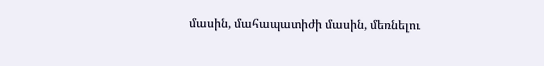մասին, մահապատիժի մասին, մեռնելու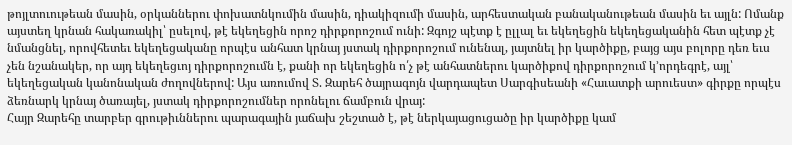թոյլտուութեան մասին, օրկաններու փոխատնկումին մասին, դիակիզումի մասին, արհեստական բանականութեան մասին եւ այլն: Ոմանք այստեղ կրնան հակառակիլ՝ ըսելով, թէ եկեղեցին որոշ դիրքորոշում ունի: Զգոյշ պէտք է ըլլալ եւ եկեղեցին եկեղեցականին հետ պէտք չէ նմանցնել, որովհետեւ եկեղեցականը որպէս անհատ կրնայ յստակ դիրքորոշում ունենալ, յայտնել իր կարծիքը, բայց այս բոլորը դեռ եւս չեն նշանակեր, որ այդ եկեղեցւոյ դիրքորոշումն է, քանի որ եկեղեցին ո՛չ թէ անհատներու կարծիքով դիրքորոշում կ՚որդեգրէ, այլ՝ եկեղեցական կանոնական ժողովներով: Այս առումով Տ. Զարեհ ծայրագոյն վարդապետ Սարգիսեանի «Հաւատքի արուեստ» գիրքը որպէս ձեռնարկ կրնայ ծառայել, յստակ դիրքորոշումներ որոնելու ճամբուն վրայ:
Հայր Զարեհը տարբեր գրութիւններու պարագային յաճախ շեշտած է, թէ ներկայացուցածը իր կարծիքը կամ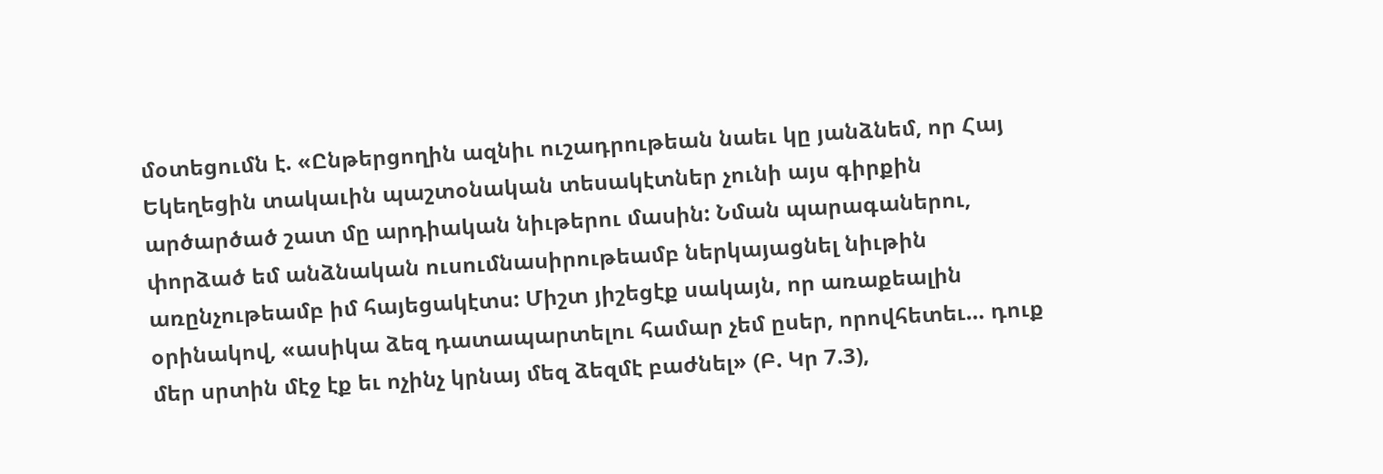մօտեցումն է. «Ընթերցողին ազնիւ ուշադրութեան նաեւ կը յանձնեմ, որ Հայ Եկեղեցին տակաւին պաշտօնական տեսակէտներ չունի այս գիրքին արծարծած շատ մը արդիական նիւթերու մասին: Նման պարագաներու, փորձած եմ անձնական ուսումնասիրութեամբ ներկայացնել նիւթին առընչութեամբ իմ հայեցակէտս: Միշտ յիշեցէք սակայն, որ առաքեալին օրինակով, «ասիկա ձեզ դատապարտելու համար չեմ ըսեր, որովհետեւ… դուք մեր սրտին մէջ էք եւ ոչինչ կրնայ մեզ ձեզմէ բաժնել» (Բ. Կր 7.3),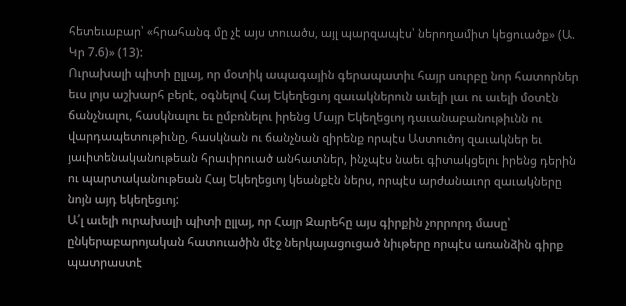հետեւաբար՝ «հրահանգ մը չէ այս տուածս, այլ պարզապէս՝ ներողամիտ կեցուածք» (Ա. Կր 7.6)» (13):
Ուրախալի պիտի ըլլայ, որ մօտիկ ապագային գերապատիւ հայր սուրբը նոր հատորներ եւս լոյս աշխարհ բերէ, օգնելով Հայ Եկեղեցւոյ զաւակներուն աւելի լաւ ու աւելի մօտէն ճանչնալու, հասկնալու եւ ըմբռնելու իրենց Մայր Եկեղեցւոյ դաւանաբանութիւնն ու վարդապետութիւնը, հասկնան ու ճանչնան զիրենք որպէս Աստուծոյ զաւակներ եւ յաւիտենականութեան հրաւիրուած անհատներ, ինչպէս նաեւ գիտակցելու իրենց դերին ու պարտականութեան Հայ Եկեղեցւոյ կեանքէն ներս, որպէս արժանաւոր զաւակները նոյն այդ եկեղեցւոյ:
Ա՛լ աւելի ուրախալի պիտի ըլլայ, որ Հայր Զարեհը այս գիրքին չորրորդ մասը՝ ընկերաբարոյական հատուածին մէջ ներկայացուցած նիւթերը որպէս առանձին գիրք պատրաստէ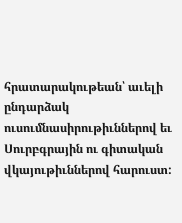հրատարակութեան՝ աւելի ընդարձակ ուսումնասիրութիւններով եւ Սուրբգրային ու գիտական վկայութիւններով հարուստ: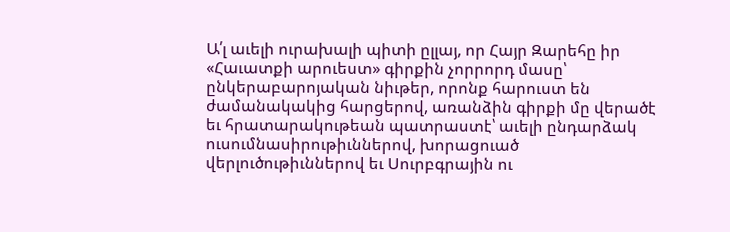Ա՛լ աւելի ուրախալի պիտի ըլլայ, որ Հայր Զարեհը իր «Հաւատքի արուեստ» գիրքին չորրորդ մասը՝ ընկերաբարոյական նիւթեր, որոնք հարուստ են ժամանակակից հարցերով, առանձին գիրքի մը վերածէ եւ հրատարակութեան պատրաստէ՝ աւելի ընդարձակ ուսումնասիրութիւններով, խորացուած վերլուծութիւններով եւ Սուրբգրային ու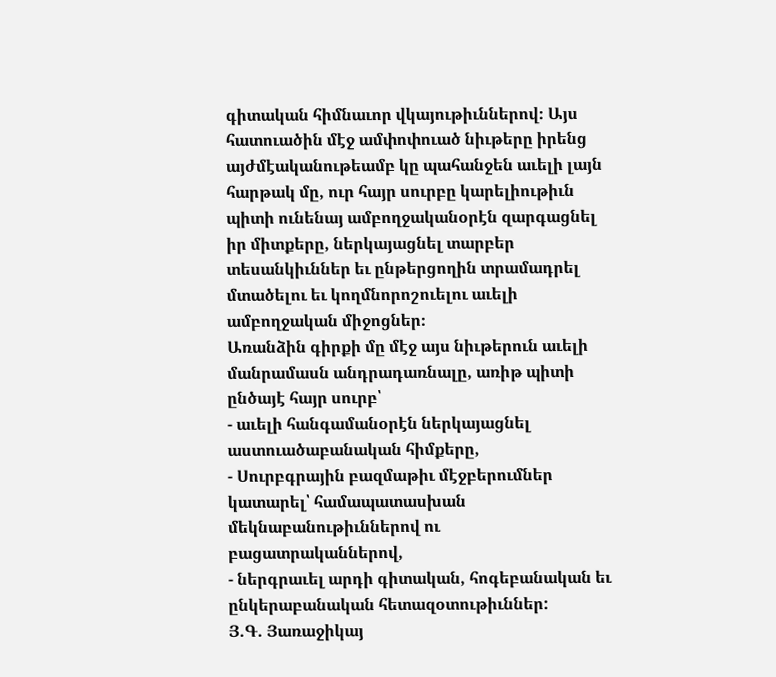գիտական հիմնաւոր վկայութիւններով։ Այս հատուածին մէջ ամփոփուած նիւթերը իրենց այժմէականութեամբ կը պահանջեն աւելի լայն հարթակ մը, ուր հայր սուրբը կարելիութիւն պիտի ունենայ ամբողջականօրէն զարգացնել իր միտքերը, ներկայացնել տարբեր տեսանկիւններ եւ ընթերցողին տրամադրել մտածելու եւ կողմնորոշուելու աւելի ամբողջական միջոցներ։
Առանձին գիրքի մը մէջ այս նիւթերուն աւելի մանրամասն անդրադառնալը, առիթ պիտի ընծայէ հայր սուրբ՝
- աւելի հանգամանօրէն ներկայացնել աստուածաբանական հիմքերը,
- Սուրբգրային բազմաթիւ մէջբերումներ կատարել՝ համապատասխան մեկնաբանութիւններով ու բացատրականներով,
- ներգրաւել արդի գիտական, հոգեբանական եւ ընկերաբանական հետազօտութիւններ:
Յ.Գ. Յառաջիկայ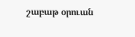շաբաթ օրուան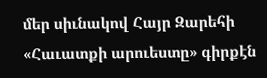մեր սիւնակով Հայր Զարեհի «Հաւատքի արուեստը» գիրքէն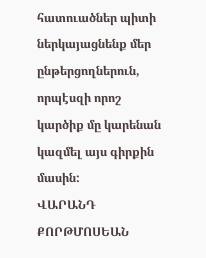հատուածներ պիտի ներկայացնենք մեր ընթերցողներուն, որպէսզի որոշ կարծիք մը կարենան կազմել այս գիրքին մասին:
ՎԱՐԱՆԴ ՔՈՐԹՄՈՍԵԱՆ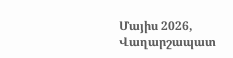Մայիս 2026, Վաղարշապատ